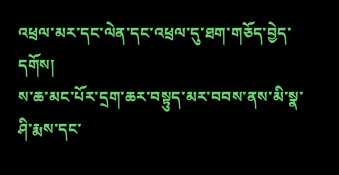འཕྲལ་མར་དང་ལེན་དང་འཕྲལ་དུ་ཐག་གཅོད་བྱེད་དགོས།
ས་ཆ་མང་པོར་དྲག་ཆར་བསྟུད་མར་བབས་ནས་མི་སྣ་ཤི་རྨས་དང་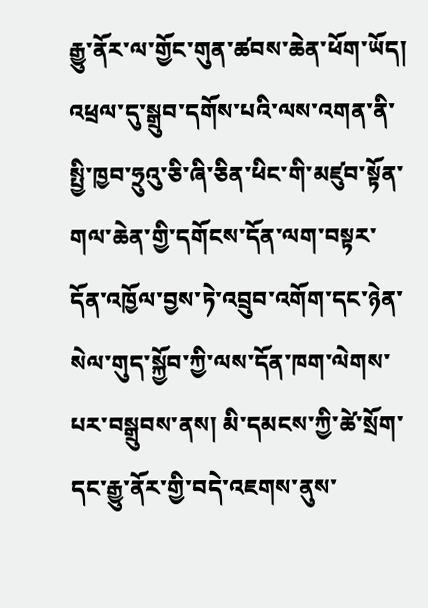རྒྱུ་ནོར་ལ་གྱོང་གུན་ཚབས་ཆེན་ཕོག་ཡོད། འཕྲལ་དུ་སྒྲུབ་དགོས་པའི་ལས་འགན་ནི་སྤྱི་ཁྱབ་ཧྲུའུ་ཅི་ཞི་ཅིན་ཕིང་གི་མཛུབ་སྟོན་གལ་ཆེན་གྱི་དགོངས་དོན་ལག་བསྟར་དོན་འཁྱོལ་བྱས་ཏེ་འབྲུབ་འགོག་དང་ཉེན་སེལ་གུད་སྐྱོབ་ཀྱི་ལས་དོན་ཁག་ལེགས་པར་བསྒྲུབས་ནས། མི་དམངས་ཀྱི་ཚེ་སྲོག་དང་རྒྱུ་ནོར་གྱི་བདེ་འཇགས་ནུས་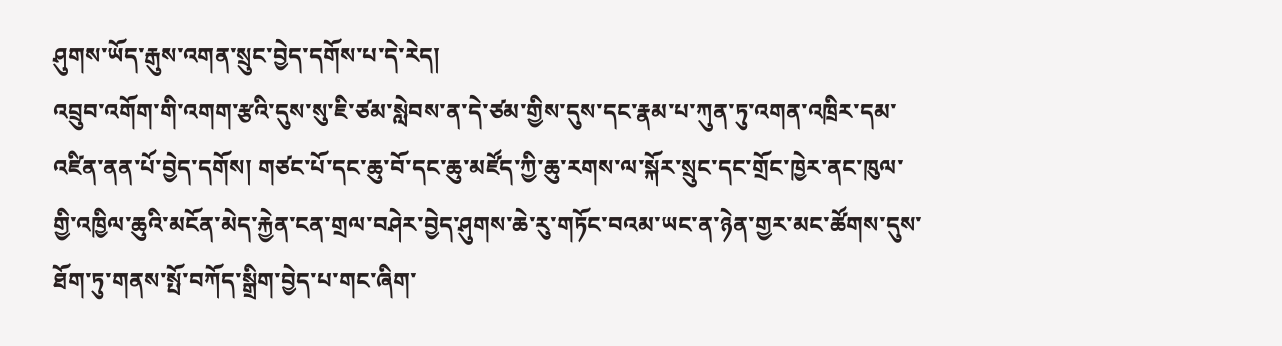ཤུགས་ཡོད་རྒུས་འགན་སྲུང་བྱེད་དགོས་པ་དེ་རེད།
འབྲུབ་འགོག་གི་འགག་རྩའི་དུས་སུ་ཇི་ཙམ་སླེབས་ན་དེ་ཙམ་གྱིས་དུས་དང་རྣམ་པ་ཀུན་ཏུ་འགན་འཁྲིར་དམ་འཛིན་ནན་པོ་བྱེད་དགོས། གཙང་པོ་དང་ཆུ་བོ་དང་ཆུ་མཛོད་ཀྱི་ཆུ་རགས་ལ་སྐོར་སྲུང་དང་གྲོང་ཁྱེར་ནང་ཁུལ་གྱི་འཁྱིལ་ཆུའི་མངོན་མེད་རྐྱེན་ངན་གྲལ་བཤེར་བྱེད་ཤུགས་ཆེ་རུ་གཏོང་བའམ་ཡང་ན་ཉེན་གྱར་མང་ཚོགས་དུས་ཐོག་ཏུ་གནས་སྤོ་བཀོད་སྒྲིག་བྱེད་པ་གང་ཞིག་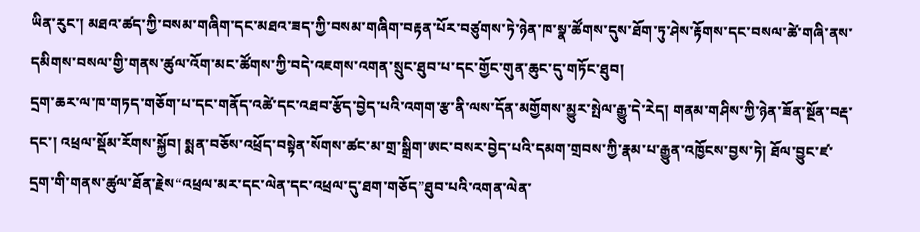ཡིན་རུང་། མཐའ་ཚད་ཀྱི་བསམ་གཞིག་དང་མཐའ་ཟད་ཀྱི་བསམ་གཞིག་བརྟན་པོར་བཙུགས་ཏེ་ཉེན་ཁ་སྣ་ཚོགས་དུས་ཐོག་ཏུ་ཤེས་རྟོགས་དང་བསལ་ཚེ་གཞི་ནས་དམིགས་བསལ་གྱི་གནས་ཚུལ་འོག་མང་ཚོགས་ཀྱི་བདེ་འཇགས་འགན་སྲུང་ཐུབ་པ་དང་གྱོང་གུན་ཆུང་དུ་གཏོང་ཐུབ།
དྲག་ཆར་ལ་ཁ་གཏད་གཅོག་པ་དང་གནོད་འཚེ་དང་འཐབ་རྩོད་བྱེད་པའི་འགག་རྩ་ནི་ལས་དོན་མགྱོགས་མྱུར་སྤེལ་རྒྱུ་དེ་རེད། གནམ་གཤིས་ཀྱི་ཉེན་ཟོན་སྔོན་བརྡ་དང་། འཕྲལ་སྡོམ་རོགས་སྐྱོབ། སྨན་བཅོས་འཕྲོད་བསྟེན་སོགས་ཚང་མ་གྲ་སྒྲིག་ཨང་བསར་བྱེད་པའི་དམག་གྲབས་ཀྱི་རྣམ་པ་རྒྱུན་འཁྱོངས་བྱས་ཏེ། ཐོལ་བྱུང་ཛ་དྲག་གི་གནས་ཚུལ་ཐོན་རྗེས“འཕྲལ་མར་དང་ལེན་དང་འཕྲལ་དུ་ཐག་གཅོད”ཐུབ་པའི་འགན་ལེན་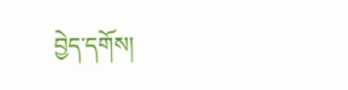བྱེད་དགོས།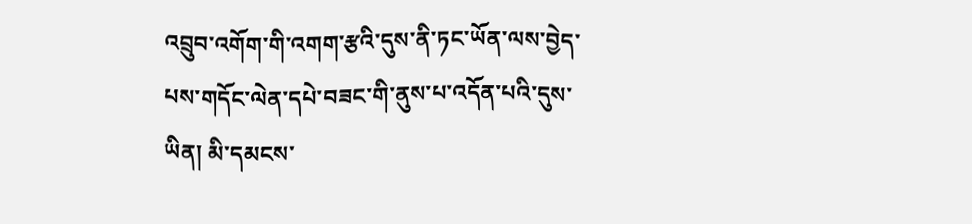འབྲུབ་འགོག་གི་འགག་རྩའི་དུས་ནི་ཏང་ཡོན་ལས་བྱེད་པས་གདོང་ལེན་དཔེ་བཟང་གི་ནུས་པ་འདོན་པའི་དུས་ཡིན། མི་དམངས་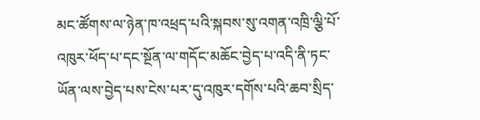མང་ཚོགས་ལ་ཉེན་ཁ་འཕྲད་པའི་སྐབས་སུ་འགན་འཁྲི་ལྕི་པོ་འཁུར་ཕོད་པ་དང་སྔོན་ལ་གདོང་མཆོང་བྱེད་པ་འདི་ནི་ཏང་ཡོན་ལས་བྱེད་པས་ངེས་པར་དུ་འཁུར་དགོས་པའི་ཆབ་སྲིད་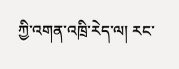ཀྱི་འགན་འཁྲི་རེད་ལ། རང་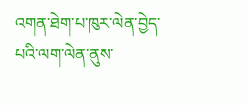འགན་ཐེག་པ་ཁུར་ལེན་བྱེད་པའི་ལག་ལེན་ནུས་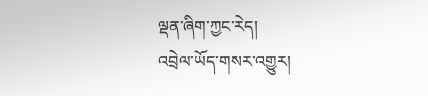ལྡན་ཞིག་ཀྱང་རེད།
འབྲེལ་ཡོད་གསར་འགྱུར།